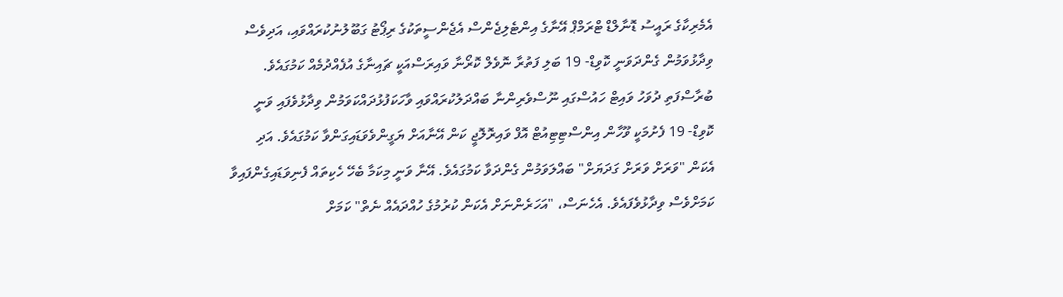އެމެރިކާގެ ރައީސު ޑޮނާލްޑް ޓްރަމްޕް އޭނާގެ އިންޓެލިޖެންސް އެޖެންސީތަކުގެ ރިޕޯޓު ގަބޫލުނުކުރައްވައި، އަދިވެސް ވިދާޅުވަމުން ގެންދަވަނީ ކޮވިޑް- 19 ބަލި ފަތުރާ ނޮވެލް ކޮރޯނާ ވައިރަސްއަކީ ޗައިނާގެ އުފެއްދުމެއް ކަމުގައެވެ.
ބުރާސްފަތި ދުވަހު ވައިޓް ހައުސްގައި ނޫސްވެރިންނާ ބައްދަލުކުރައްވައި ވާހަކަފުޅުދައްކަވަމުން ވިދާޅުވެފައި ވަނީ ކޮވިޑް- 19 ފެށުމަކީ ވޫހާން އިންސްޓިޓިއުޓް އޮފް ވައިރޮލޮޖީ ކަން އޭނާއަށް ޔަގީންވެވަޑައިގަންވާ ކަމުގައެވެ. އަދި އެކަން "ވަރަށް ވަރަށް ގަދަޔަށް" ބައްލަވަމުން ގެންދަވާ ކަމުގައެވެ. އޭނާ ވަނީ މިކަމާ ބެހޭ ހެކިތައް ފެނިވަޑައިގެންފައިވާ ކަމަށްވެސް ވިދާޅުވެފައެވެ. އެހެނަސް، "އަހަރެންނަށް އެކަން ކުރުމުގެ ހުއްދައެއް ނެތް" ކަމަށް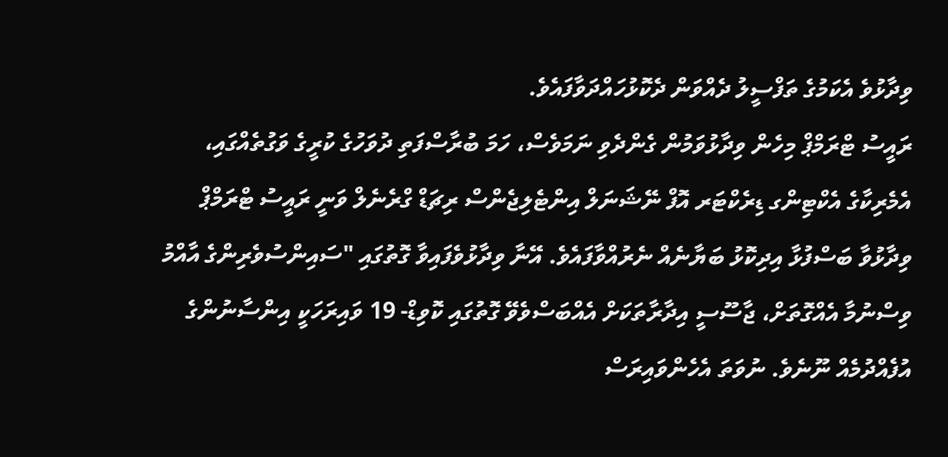ވިދާޅުވެ އެކަމުގެ ތަފްސީލު ދެއްވަން ދެކޮޅުހައްދަވާފައެވެ.
ރައީސު ޓްރަމްޕް މިހެން ވިދާޅުވަމުން ގެންދެވި ނަމަވެސް، ހަމަ ބުރާސްފަތި ދުވަހުގެ ކުރީގެ ވަގުތެއްގައި، އެމެރިކާގެ އެކްޓިންގ ޑިރެކްޓަރ އޮފް ނޭޝަނަލް އިންޓެލިޖެންސް ރިޗަޑް ގްރެނެލް ވަނީ ރައީސު ޓްރަމްޕް ވިދާޅުވާ ބަސްފުޅާ އިދިކޮޅު ބަޔާނެއް ނެރުއްވާފައެވެ. އޭނާ ވިދާޅުވެފައިވާ ގޮތުގައި "ސައިންސުވެރިންގެ އާއްމު ވިސްނުމާ އެއްގޮތަށް، ޖާސޫސީ އިދާރާތަކަށް އެއްބަސްވެވޭ ގޮތުގައި ކޮވިޑް- 19 ވައިރަހަކީ އިންސާނުންގެ އުފެއްދުމެއް ނޫނެވެ. ނުވަތަ އެހެންވައިރަސް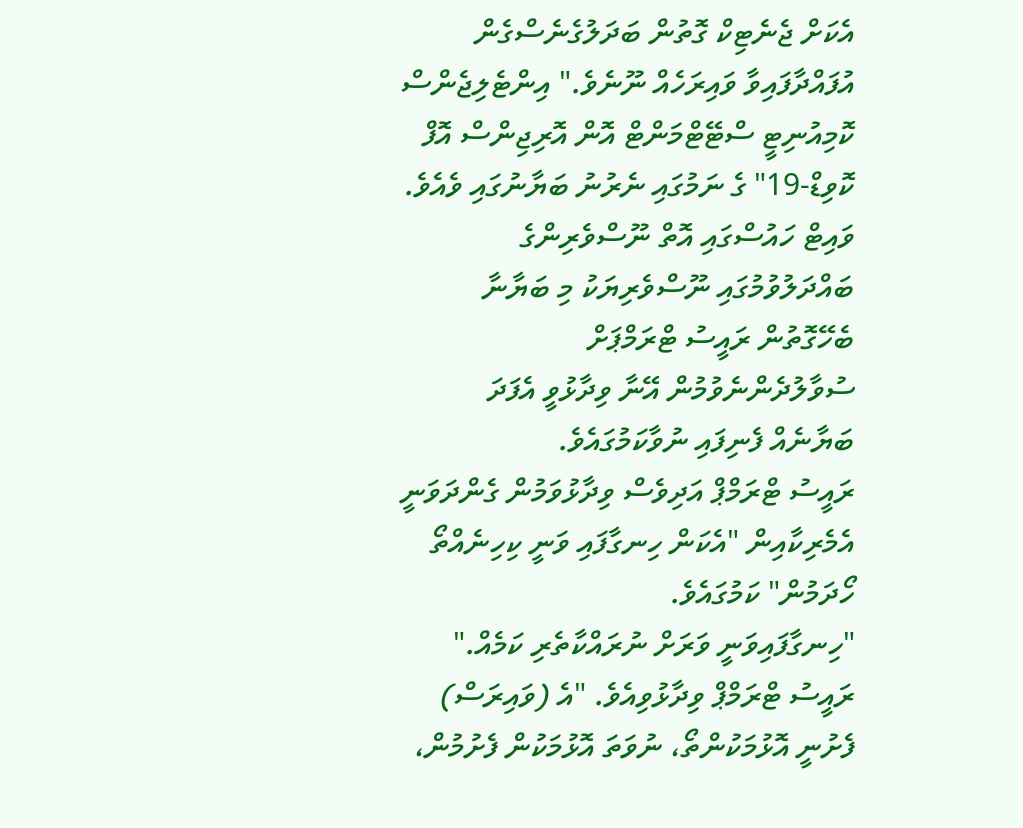އެކަށް ޖެނެޓިކް ގޮތުން ބަދަލުގެނެސްގެން އުފައްދާފައިވާ ވައިރަހެއް ނޫނެވެ." އިންޓެލިޖެންސް ކޮމިއުނިޓީ ސްޓޭޓްމަންޓް އޮން އޮރިޖިންސް އޮފް ކޮވިޑް-19" ގެ ނަމުގައި ނެރުނު ބަޔާނުގައި ވެއެވެ.
ވައިޓް ހައުސްގައި އޮތް ނޫސްވެރިންގެ ބައްދަލުވުމުގައި ނޫސްވެރިޔަކު މި ބަޔާނާ ބެހޭގޮތުން ރައީސު ޓްރަމްޕަށް ސުވާލުދެންނެވުމުން އޭނާ ވިދާޅުވީ އެފަދަ ބަޔާނެއް ފެނިފައި ނުވާކަމުގައެވެ.
ރައީސު ޓްރަމްޕް އަދިވެސް ވިދާޅުވަމުން ގެންދަވަނީ އެމެރިކާއިން "އެކަން ހިނގާފައި ވަނީ ކިހިނެއްތޯ ހޯދަމުން" ކަމުގައެވެ.
"ހިނގާފައިވަނީ ވަރަށް ނުރައްކާތެރި ކަމެއް." ރައީސު ޓްރަމްޕް ވިދާޅުވިއެވެ. "އެ (ވައިރަސް) ފެށުނީ އޮޅުމަކުންތޯ، ނުވަތަ އޮޅުމަކުން ފެށުމުން،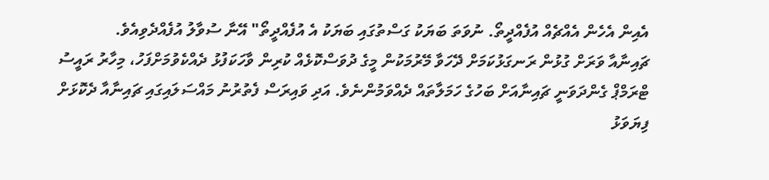އެއިން އެހެން އެއްޗެއް އުފެއްދީތޯ. ނުވަތަ ބަޔަކު ގަސްތުގައި ބަޔަކު އެ އުފެއްދީތޯ" އޭނާ ސުވާލު އުފެއްދެވިއެވެ.
ޗައިނާއާ ވަރަށް ގުޅުން ރަނގަޅުކަމަށް ދޭހަވާ މޭރުމަކުން މީގެ ދުވަސްކޮޅެއް ކުރިން ވާހަކަފުޅު ދެއްކެވުމަށްފަހު، މިހާރު ރައީސު ޓްރަމްޕް ގެންދަވަނީ ޗައިނާއަށް ބަހުގެ ހަމަލާތައް ދެއްވަމުންނެވެ. އަދި ވައިރަސް ފެތުރުނު މައްސަލައިގައި ޗައިނާއާ ދެކޮޅަށް ފިޔަވަޅު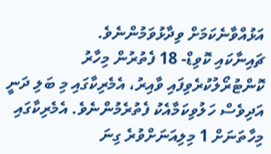އަޅުއްވާނެކަމަށް ވިދާޅުވަމުންނެވެ.
ޗައިނާކައި ކޮވިޑް- 18 ފެތުރުން މިހާރު ކޮންޓުރޯލުކުރެވިފައި ވާއިރު، އެމެރިކާގައި މި ބަލި ދަނީ އަދިވެސް ހަލުވިކަމާއެކު ފެތުރެމުންނެވެ. އެމެރިކާގައި މިހާތަނަށް 1 މިލިއަނަށްވުރެ ގިނަ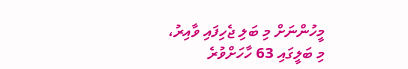މީހުންނަށް މި ބަލި ޖެހިފައި ވާއިރު، މި ބަލީގައި 63 ހާހަށްވުރެ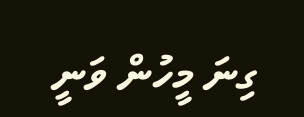ގިނަ މީހުން ވަނީ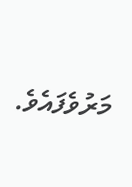މަރުވެފައެވެ.